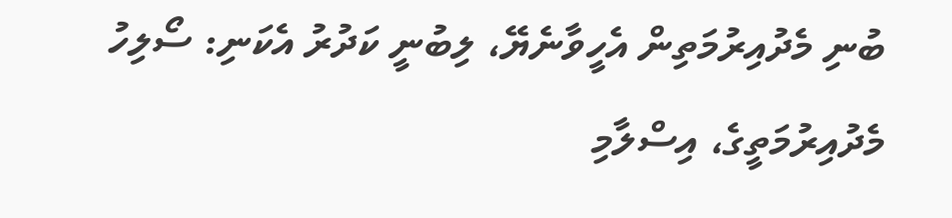ބުނި މެދުއިރުމަތިން އެހީވާނެޔޭ، ލިބުނީ ކަދުރު އެކަނި: ސޯލިހު
މެދުއިރުމަތީގެ، އިސްލާމި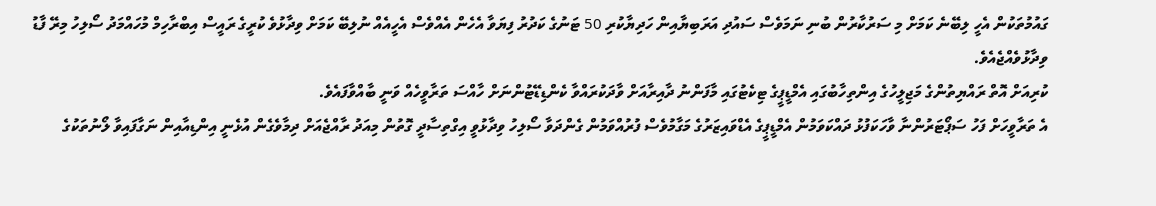ގައުމުތަކުން އެހީ ލިބޭނެ ކަމަށް މި ސަރުކާރުން ބުނި ނަމަވެސް ސައުދި އަރަބިޔާއިން ހަދިޔާކުރި 50 ޓަނުގެ ކަދުރު ފިޔަވާ އެހެން އެއްވެސް އެހީއެއް ނުލިބޭ ކަމަށް ވިދާޅުވެ ކުރީގެ ރައީސް އިބްރާހިމް މުހައްމަދު ސޯލިހު މިރޭ ފާޑު ވިދާޅުވެއްޖެއެވެ.
ކުރިއަށް އޮތް ރައްޔިތުންގެ މަޖިލީހުގެ އިންތިހާބުގައި އެމްޑީޕީގެ ޓިކެޓުގައި މާފަންނު ދާއިރާއަށް ވާދަކުރައްވާ ކެންޑިޑޭޓުންނަށް ހާއްސަ ތަރާވީހެއް ވަނީ ބާއްވާފައެވެ.
އެ ތަރާވީހަށް ފަހު ސަޕޯޓަރުންނާ ވާހަކަފުޅު ދައްކަވަމުން އެމްޑީޕީގެ އެޑްވައިޒަރުގެ މަގާމުވެސް ފުރުއްވަމުން ގެންދަވާ ސޯލިހު ވިދާޅުވީ އިގްތިސާދީ ގޮތުން މިއަދު ރާއްޖެއަށް ދިމާވެގެން އުޅެނީ އިންޑިއާއިން ނަގާފައިވާ ލޯނުތަކުގެ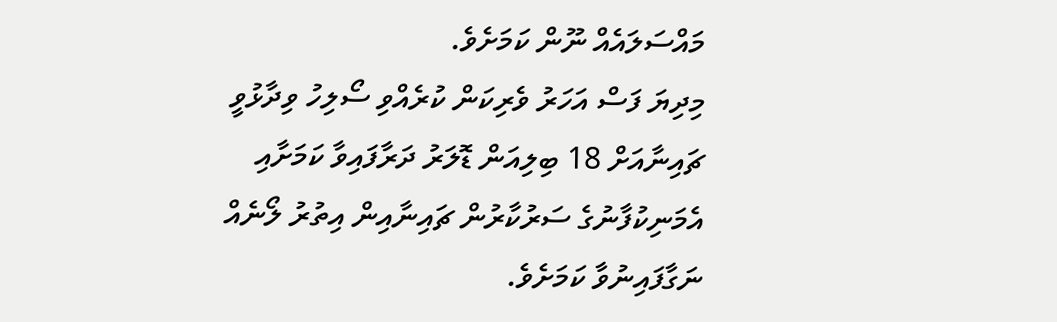މައްސަލައެއް ނޫން ކަމަށެވެ.
މިދިޔަ ފަސް އަހަރު ވެރިކަން ކުރެއްވި ސޯލިހު ވިދާޅުވީ ޗައިނާއަށް 18 ބިލިއަން ޑޮލަރު ދަރާފައިވާ ކަމަށާއި އެމަނިކުފާނުގެ ސަރުކާރުން ޗައިނާއިން އިތުރު ލޯނެއް ނަގާފައިނުވާ ކަމަށެވެ.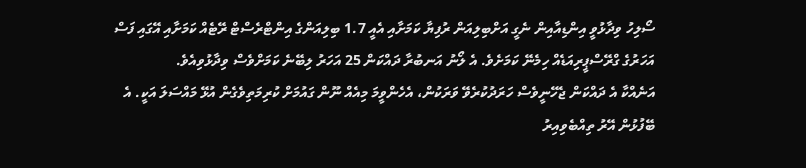ސޯލިހު ވިދާޅުވީ އިންޑިއާއިން ނެގީ އަށްބިލިއަން ރުފިޔާ ކަމަށާއި އެއީ 1.7 ބިލިއަންގެ އިންޓްރެސްޓް ރޭޓެއް ކަމަށާއި އޭގައި ފަސް އަހަރުގެ ގްރޭސްޕީރިއަޑެއް ހިމެނޭ ކަމަށެވެ. އެ ލޯނު އަނބުރާ ދައްކަން 25 އަހަރު ލިބޭނެ ކަމަށްވެސް ވިދާޅުވިއެވެ.
އަނެއްކާ އެ ދައްކަން ޖެހޭނީވެސް ހަރަދުކުރެވޭ ވަރަކުން، އެހެންވީމަ މިއެއް ނޫން ގައުމަށް ކުރިމަތިވެގެން އުޅޭ މައްސަލަ އަކީ. އެ ބޭފުޅުން އޭރު ތިއްބެވިއިރު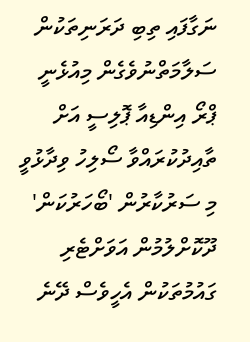ނަގާފައި ތިބި ދަރަނިތަކުން ސަލާމަތްނުވެގެން މިއުޅެނީ
ޕްރޯ އިންޑިއާ ޕޮލިސީ އަށް ތާއިދުކުރައްވާ ސޯލިހު ވިދާޅުވީ މި ސަރުކާރުން 'ބޯހަރުކަން' ދޫކޮށްލުމުން އަވަށްޓެރި ގައުމުތަކުން އެހީވެސް ދޭނެ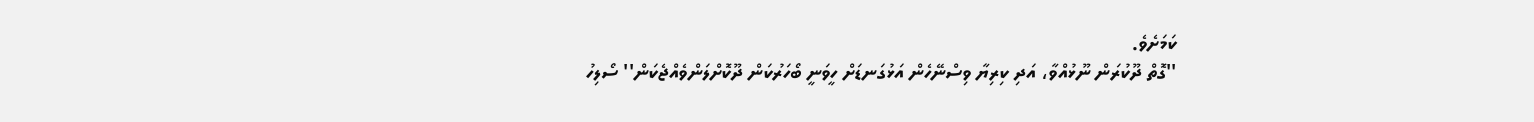ކަމަށެވެ.
''ގޮތް ދޫކުރަން ނޫޅުއްވާ، އަދި ކިރިޔާ ވިސްނޭހެން އަޅުގަނޑަށް ހީވަނީ ބޯހަރުކަން ދޫކޮށްލަންވެއްޖެކަން'' ސޯލިހު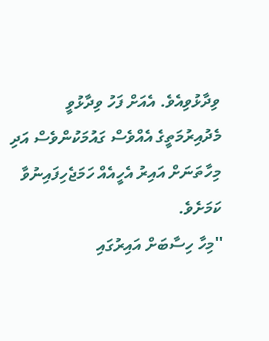ވިދާޅުވިއެވެ. އެއަށް ފަހު ވިދާޅުވީ މެދުއިރުމަތީގެ އެއްވެސް ގައުމަކުންވެސް އަދި މިހާތަނަށް އައިރު އެހީއެއް ހަމަޖެހިފައިނުވާ ކަމަށެވެ.
''މިހާ ހިސާބަށް އައިރުގައި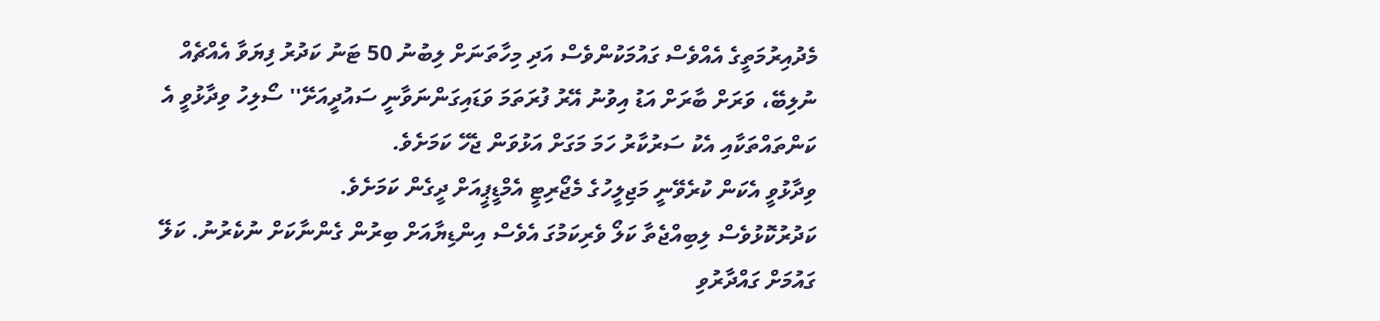މެދުއިރުމަތީގެ އެއްވެސް ގައުމަކުންވެސް އަދި މިހާތަނަށް ލިބުނު 50 ޓަނު ކަދުރު ފިޔަވާ އެއްޗެއް ނުލިބޭ، ވަރަށް ބާރަށް އަޑު އިވުނު އޭރު ފުރަތަމަ ވަޑައިގަންނަވާނީ ސައުދީއަށޭ'' ސޯލިހު ވިދާޅުވީ އެ ކަންތައްތަކާއި އެކު ސަރުކާރު ހަމަ މަގަށް އަޅުވަން ޖެހޭ ކަމަށެވެ.
ވިދާޅުވީ އެކަން ކުރެވޭނީ މަޖިލީހުގެ މެޖޯރިޓީ އެމްޑީޕީއަށް ދީގެން ކަމަށެވެ.
ކަދުރުކޮޅުވެސް ލިބިއްޖެތާ ކަލޯ ވެރިކަމުގަ އެވެސް އިންޑިޔާއަށް ބިރުން ގެންނާކަށް ނުކެރުނު. ކަލޭ ގައުމަށް ގައްދާރުވި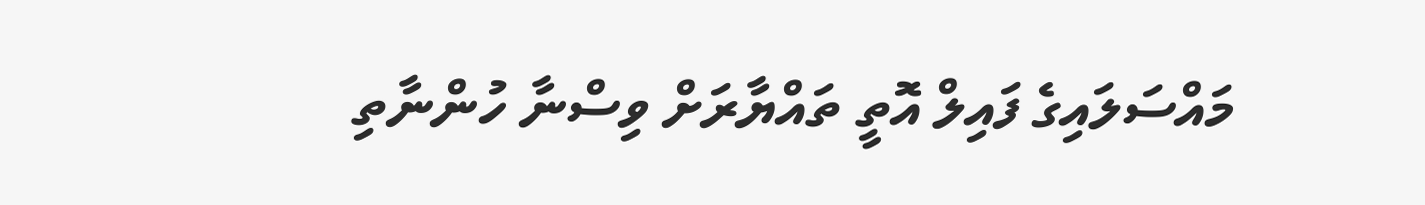މައްސަލައިގެ ފައިލް އޮތީ ތައްޔާރަށް ވިސްނާ ހުންނާތި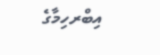އިބްރހިމާގެ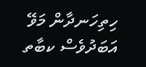ހިތިހަނދާން މަވޭ އަބަދުވެސް ކބާތ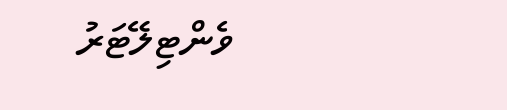ވެންޓިލޭޓަރު